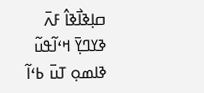ߛߊ߲ߢߊ߯ߢߊ߮ ߓߍ߫ ߢߌߣߌ߲߫ ߞߵߊ߬ߟߎ߬ ߢߊߘߋ߲ ߠߎ߫ ߕߵߊ߬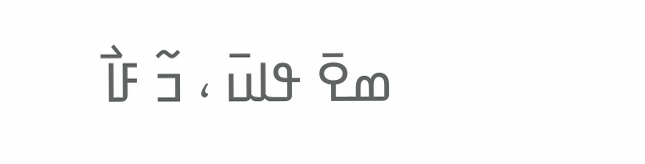ߘߐ߫ ߟߊߎ߫ ، ߏ߬ ߓߊ߯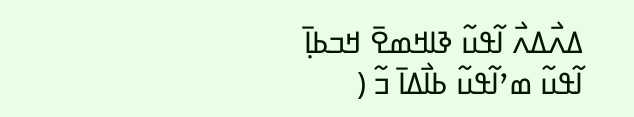ߡߍ߯ߡߍ߯ ߊ߬ߟߎ߬ ߢߊߞߘߐ߫ ߞߏߕߊ߲߫ ߊ߬ߟߎ߬ ߘߴߊ߬ߟߎ߬ ߕߊ߯ߡߊ߫ ߏ߬ (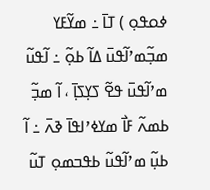ߦߋߟߋ߲ ) ߠߊ߫ ߸ ߘߌ߬ߓߌ ߘߏ߲߬ߘߴߊ߬ߟߎ߫ ߡߊ߬ ߕߋ߲߬ ߸ ߊ߬ߟߎ߬ ߘߴߊ߬ߟߎ߫ ߟߐ߬ ߖߌ߲ߖߊ߲߫ ، ߊ߬ ߘߏ߲߬ ߕߘߍ߬ ߓߊ߯ ߘߌߦߴߊߟߊ߫ ߢߍ߫ ߸ ߊ߬ ߕߎ߲߬ ߘߴߊ߬ߟߎ߬ ߕߟߏߘߋ߲ ߠߎ߬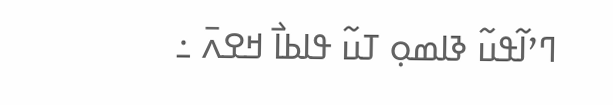ߣߴߊ߬ߟߎ߬ ߢߊߘߋ߲ ߠߎ߬ ߟߊߕߊ߯ ߞߐߍ߫ ߸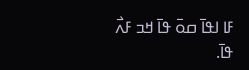ߓߊ ߊߟߊ߫ ߛߋ߫ ߟߊ߫ ߞߏ ߓߍ߯ ߟߊ߫.